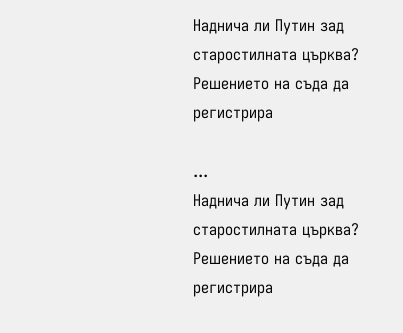Наднича ли Путин зад старостилната църква? Решението на съда да регистрира

...
Наднича ли Путин зад старостилната църква?
Решението на съда да регистрира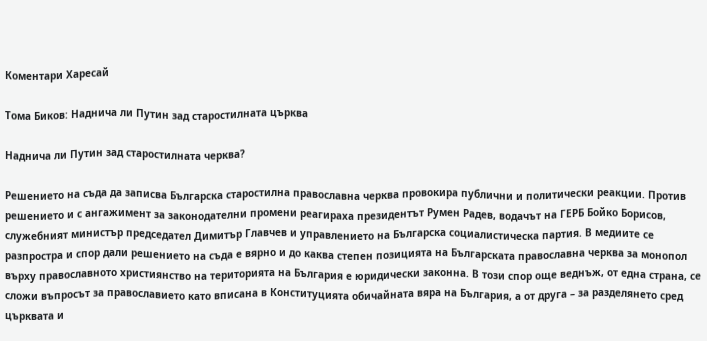Коментари Харесай

Тома Биков: Наднича ли Путин зад старостилната църква

Наднича ли Путин зад старостилната черква?

Решението на съда да записва Българска старостилна православна черква провокира публични и политически реакции. Против решението и с ангажимент за законодателни промени реагираха президентът Румен Радев, водачът на ГЕРБ Бойко Борисов, служебният министър председател Димитър Главчев и управлението на Българска социалистическа партия. В медиите се разпростра и спор дали решението на съда е вярно и до каква степен позицията на Българската православна черква за монопол върху православното християнство на територията на България е юридически законна. В този спор още веднъж, от една страна, се сложи въпросът за православието като вписана в Конституцията обичайната вяра на България, а от друга – за разделянето сред църквата и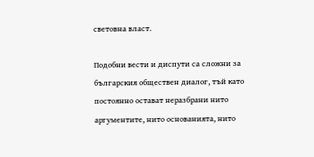световна власт.

Подобни вести и диспути са сложни за българския обществен диалог, тъй като постоянно остават неразбрани нито аргументите, нито основанията, нито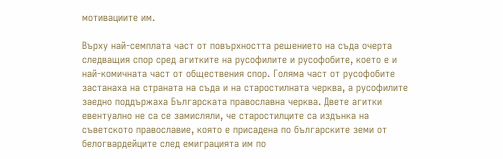мотивациите им.

Върху най-семплата част от повърхността решението на съда очерта следващия спор сред агитките на русофилите и русофобите, което е и най-комичната част от обществения спор. Голяма част от русофобите застанаха на страната на съда и на старостилната черква, а русофилите заедно поддържаха Българската православна черква. Двете агитки евентуално не са се замисляли, че старостилците са издънка на съветското православие, която е присадена по българските земи от белогвардейците след емиграцията им по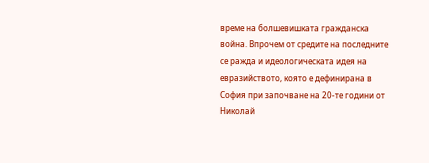време на болшевишката гражданска война. Впрочем от средите на последните се ражда и идеологическата идея на евразийството, която е дефинирана в София при започване на 20-те години от Николай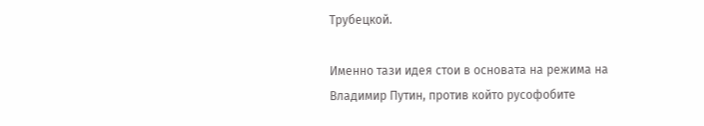Трубецкой.

Именно тази идея стои в основата на режима на Владимир Путин, против който русофобите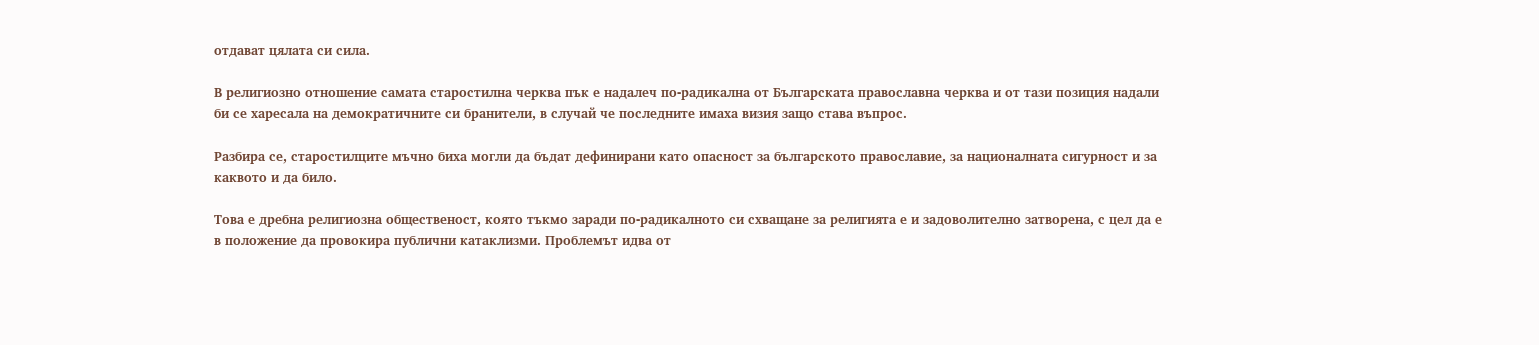отдават цялата си сила.

В религиозно отношение самата старостилна черква пък е надалеч по-радикална от Българската православна черква и от тази позиция надали би се харесала на демократичните си бранители, в случай че последните имаха визия защо става въпрос.

Разбира се, старостилците мъчно биха могли да бъдат дефинирани като опасност за българското православие, за националната сигурност и за каквото и да било.

Това е дребна религиозна общественост, която тъкмо заради по-радикалното си схващане за религията е и задоволително затворена, с цел да е в положение да провокира публични катаклизми. Проблемът идва от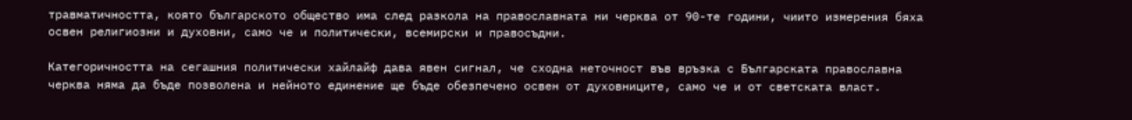травматичността, която българското общество има след разкола на православната ни черква от 90-те години, чиито измерения бяха освен религиозни и духовни, само че и политически, всемирски и правосъдни.

Категоричността на сегашния политически хайлайф дава явен сигнал, че сходна неточност във връзка с Българската православна черква няма да бъде позволена и нейното единение ще бъде обезпечено освен от духовниците, само че и от светската власт.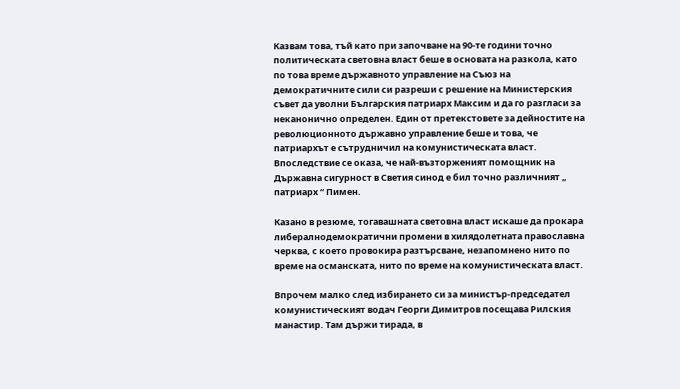Казвам това, тъй като при започване на 90-те години точно политическата световна власт беше в основата на разкола, като по това време държавното управление на Съюз на демократичните сили си разреши с решение на Министерския съвет да уволни Българския патриарх Максим и да го разгласи за неканонично определен. Един от претекстовете за дейностите на революционното държавно управление беше и това, че патриархът е сътрудничил на комунистическата власт. Впоследствие се оказа, че най-възторженият помощник на Държавна сигурност в Светия синод е бил точно различният „ патриарх “ Пимен.

Казано в резюме, тогавашната световна власт искаше да прокара либералнодемократични промени в хилядолетната православна черква, с което провокира разтърсване, незапомнено нито по време на османската, нито по време на комунистическата власт.

Впрочем малко след избирането си за министър-председател комунистическият водач Георги Димитров посещава Рилския манастир. Там държи тирада, в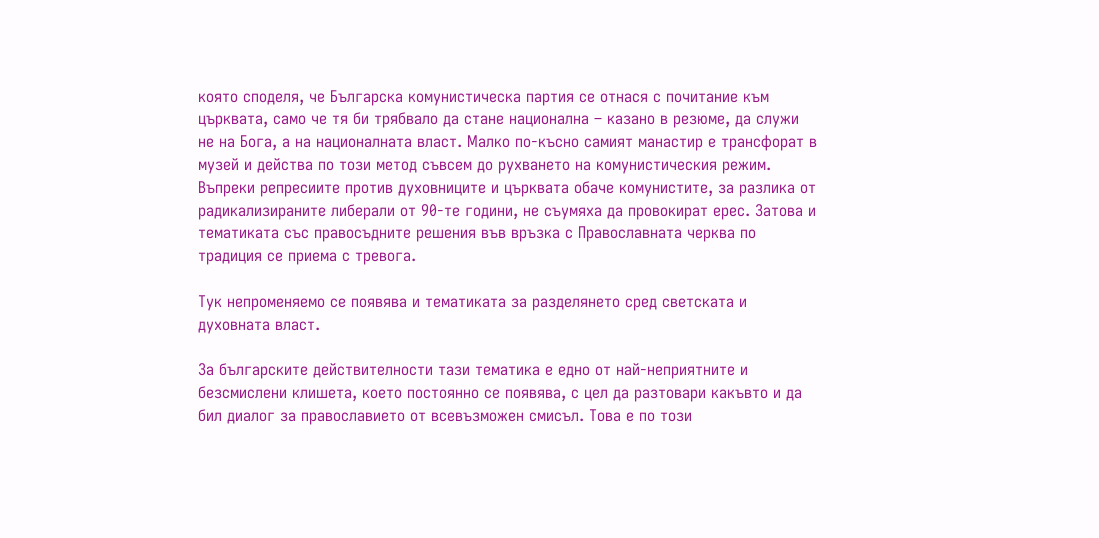която споделя, че Българска комунистическа партия се отнася с почитание към църквата, само че тя би трябвало да стане национална – казано в резюме, да служи не на Бога, а на националната власт. Малко по-късно самият манастир е трансфорат в музей и действа по този метод съвсем до рухването на комунистическия режим. Въпреки репресиите против духовниците и църквата обаче комунистите, за разлика от радикализираните либерали от 90-те години, не съумяха да провокират ерес. Затова и тематиката със правосъдните решения във връзка с Православната черква по традиция се приема с тревога.

Тук непроменяемо се появява и тематиката за разделянето сред светската и духовната власт.

За българските действителности тази тематика е едно от най-неприятните и безсмислени клишета, което постоянно се появява, с цел да разтовари какъвто и да бил диалог за православието от всевъзможен смисъл. Това е по този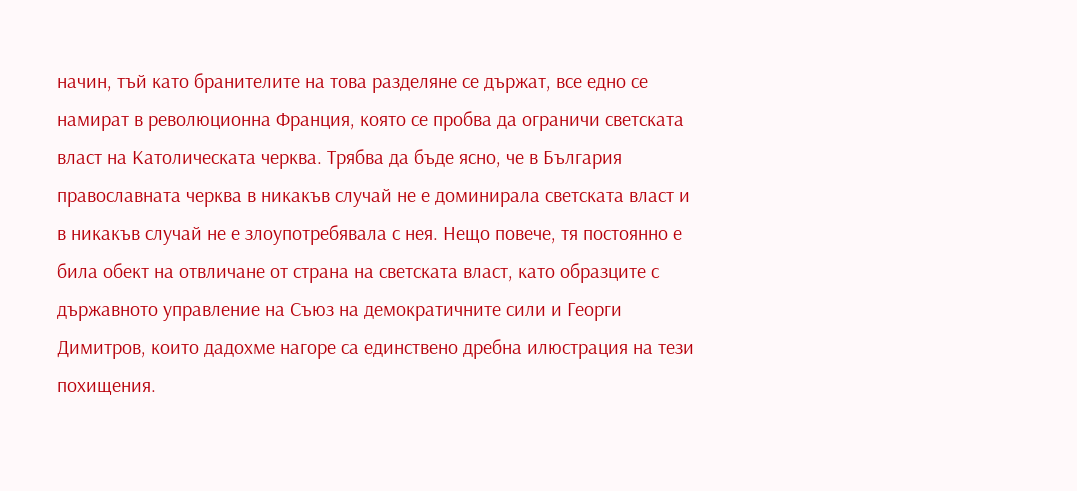начин, тъй като бранителите на това разделяне се държат, все едно се намират в революционна Франция, която се пробва да ограничи светската власт на Католическата черква. Трябва да бъде ясно, че в България православната черква в никакъв случай не е доминирала светската власт и в никакъв случай не е злоупотребявала с нея. Нещо повече, тя постоянно е била обект на отвличане от страна на светската власт, като образците с държавното управление на Съюз на демократичните сили и Георги Димитров, които дадохме нагоре са единствено дребна илюстрация на тези похищения.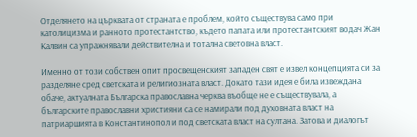Отделянето на църквата от страната е проблем, който съществува само при католицизма и ранното протестантство, където папата или протестантският водач Жан Калвин са упражнявали действителна и тотална световна власт.

Именно от този собствен опит просвещенският западен свят е извел концепцията си за разделяне сред светската и религиозната власт. Докато тази идея е била извеждана обаче, актуалната Българска православна черква въобще не е съществувала, а българските православни християни са се намирали под духовната власт на патриаршията в Константинопол и под светската власт на султана. Затова и диалогът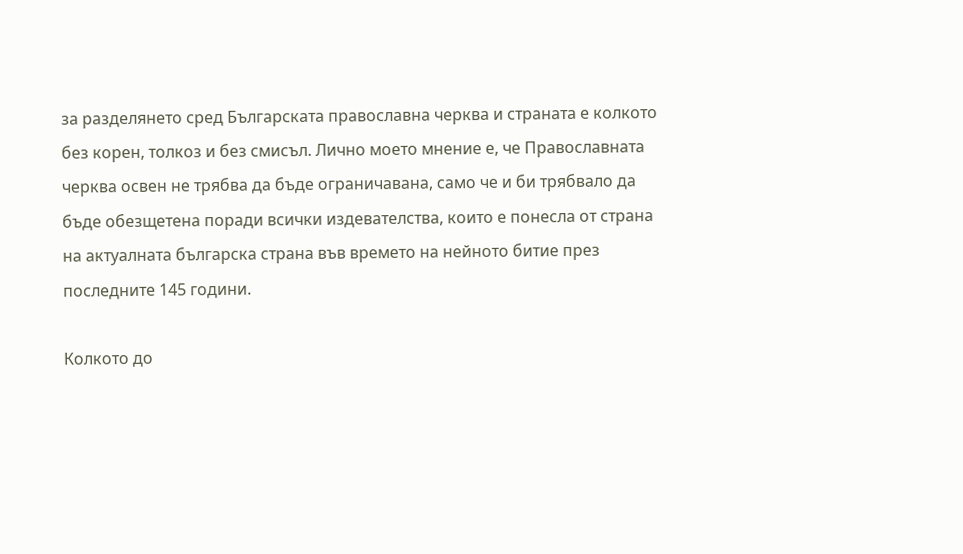за разделянето сред Българската православна черква и страната е колкото без корен, толкоз и без смисъл. Лично моето мнение е, че Православната черква освен не трябва да бъде ограничавана, само че и би трябвало да бъде обезщетена поради всички издевателства, които е понесла от страна на актуалната българска страна във времето на нейното битие през последните 145 години.

Колкото до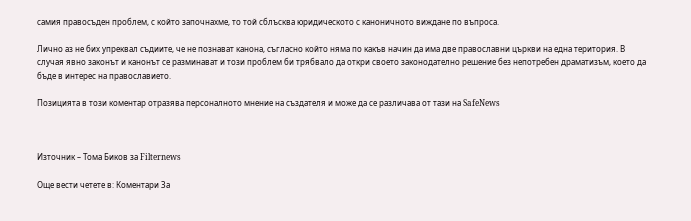самия правосъден проблем, с който започнахме, то той сблъсква юридическото с каноничното виждане по въпроса.

Лично аз не бих упреквал съдиите, че не познават канона, съгласно който няма по какъв начин да има две православни църкви на една територия. В случая явно законът и канонът се разминават и този проблем би трябвало да откри своето законодателно решение без непотребен драматизъм, което да бъде в интерес на православието.

Позицията в този коментар отразява персоналното мнение на създателя и може да се различава от тази на SafeNews



Източник – Тома Биков за Filternews

Още вести четете в: Коментари За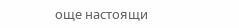още настоящи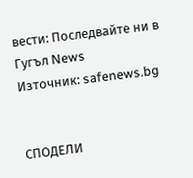вести: Последвайте ни в Гугъл News
Източник: safenews.bg


СПОДЕЛИ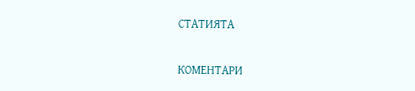СТАТИЯТА


КОМЕНТАРИ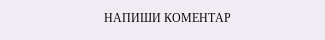НАПИШИ КОМЕНТАР